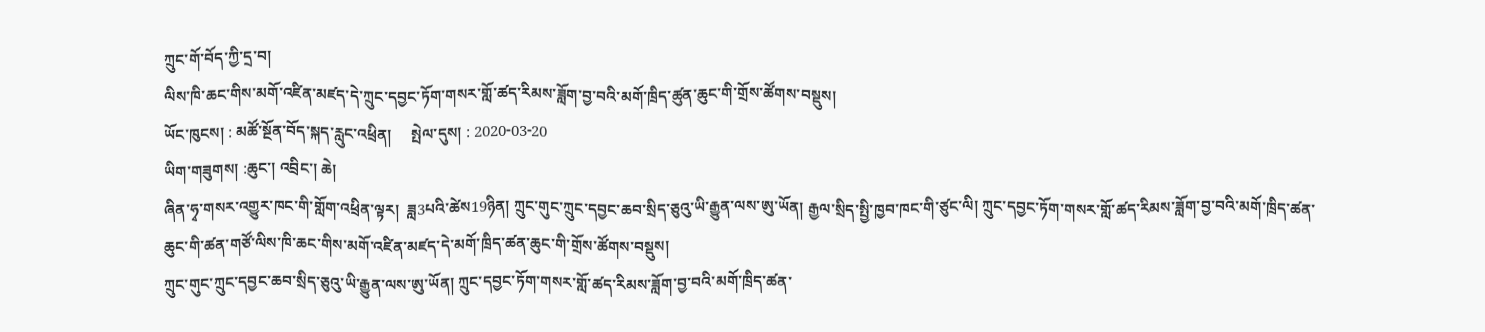ཀྲུང་གོ་བོད་ཀྱི་དྲ་བ།
ལིས་ཁི་ཆང་གིས་མགོ་འཛིན་མཛད་དེ་ཀྲུང་དབྱང་ཏོག་གསར་གློ་ཚད་རིམས་ཟློག་བྱ་བའི་མགོ་ཁྲིད་ཚུན་ཆུང་གི་གྲོས་ཚོགས་བསྡུས།
ཡོང་ཁུངས། : མཚོ་སྔོན་བོད་སྐད་རླུང་འཕྲིན།     སྤེལ་དུས། : 2020-03-20
ཡིག་གཟུགས། :ཆུང་། འབྲིང་། ཆེ།
ཞིན་ཧྭ་གསར་འགྱུར་ཁང་གི་གློག་འཕྲིན་ལྟར།  ཟླ3པའི་ཚེས19ཉིན། ཀྲུང་གུང་ཀྲུང་དབྱང་ཆབ་སྲིད་ཅུའུ་ཡི་རྒྱུན་ལས་ཨུ་ཡོན། རྒྱལ་སྲིད་སྤྱི་ཁྱབ་ཁང་གི་ཙུང་ལི། ཀྲུང་དབྱང་ཏོག་གསར་གློ་ཚད་རིམས་ཟློག་བྱ་བའི་མགོ་ཁྲིད་ཚན་ཆུང་གི་ཚན་གཙོ་ལིས་ཁི་ཆང་གིས་མགོ་འཛིན་མཛད་དེ་མགོ་ཁྲིད་ཚན་ཆུང་གི་གྲོས་ཚོགས་བསྡུས།
ཀྲུང་གུང་ཀྲུང་དབྱང་ཆབ་སྲིད་ཅུའུ་ཡི་རྒྱུན་ལས་ཨུ་ཡོན། ཀྲུང་དབྱང་ཏོག་གསར་གློ་ཚད་རིམས་ཟློག་བྱ་བའི་མགོ་ཁྲིད་ཚན་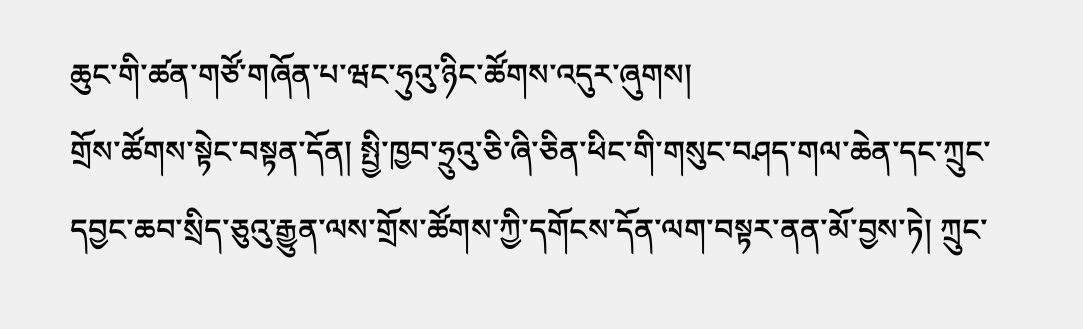ཆུང་གི་ཚན་གཙོ་གཞོན་པ་ཝང་ཧུའུ་ཉིང་ཚོགས་འདུར་ཞུགས།
གྲོས་ཚོགས་སྟེང་བསྟན་དོན། སྤྱི་ཁྱབ་ཧྲུའུ་ཅི་ཞི་ཅིན་ཕིང་གི་གསུང་བཤད་གལ་ཆེན་དང་ཀྲུང་དབྱང་ཆབ་སྲིད་ཅུའུ་རྒྱུན་ལས་གྲོས་ཚོགས་ཀྱི་དགོངས་དོན་ལག་བསྟར་ནན་མོ་བྱས་ཏེ། ཀྲུང་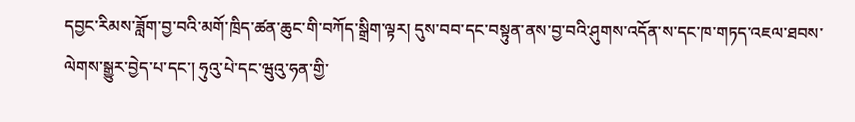དབྱང་རིམས་ཟློག་བྱ་བའི་མགོ་ཁྲིད་ཚན་ཆུང་གི་བཀོད་སྒྲིག་ལྟར། དུས་བབ་དང་བསྟུན་ནས་བྱ་བའི་ཤུགས་འདོན་ས་དང་ཁ་གཏད་འཇལ་ཐབས་ལེགས་སྒྱུར་བྱེད་པ་དང་། ཧུའུ་པེ་དང་ཝུའུ་ཧན་གྱི་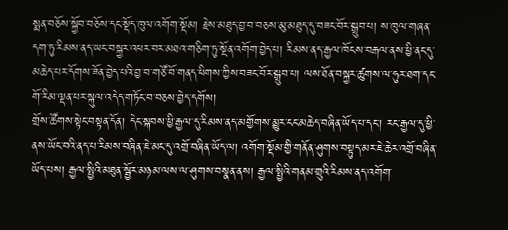སྨན་བཅོས་སྐྱོབ་བཅོས་དང་སྡོད་ཁུལ་འགོག་སྡོམ། རྗེས་མཐུད་བྱ་བ་བཅས་མུ་མཐུད་དུ་བཟང་བོར་སྒྲུབ་པ། ས་ཁུལ་གཞན་དག་ཏུ་རིམས་ནད་ཡང་བསྐྱར་འཕར་བར་མཐའ་གཅིག་ཏུ་སྔོན་འགོག་བྱེད་པ། རིམས་ནད་རྒྱལ་ཁོངས་བརྒལ་ནས་ཕྱི་ནང་དུ་མཆེད་པར་དོགས་ཟོན་བྱེད་པའི་བྱ་བ་གཙོ་བོ་གནད་ཕིགས་ཀྱིས་བཟང་བོར་སྒྲུབ་པ། ལས་ཐོན་བསྐྱར་ཚུགས་ལ་ཧུར་ཐག་དང་གོ་རིམ་ལྡན་པར་སྐུལ་འདེད་གཏོང་བ་བཅས་བྱེད་དགོས།
གྲོས་ཚོགས་སྟེང་བསྟན་དོན། དེང་སྐབས་ཕྱི་རྒྱལ་དུ་རིམས་ནད་མགྱོགས་མྱུར་ངང་མཆེད་བཞིན་ཡོད་པ་དང་། རང་རྒྱལ་དུ་ཕྱི་ནས་ཡོང་བའི་ནད་པ་རིམས་བཞིན་ཇེ་མང་དུ་འགྲོ་བཞིན་ཡོད་ལ། འགོག་སྡོམ་གྱི་གནོན་ཤུགས་བསྟུད་མར་ཇེ་ཆེར་འགྲོ་བཞིན་ཡོད་པས། རྒྱལ་སྤྱིའི་མཐུན་སྦྱོར་མཉམ་ལས་ལ་ཤུགས་བསྣན་ནས། རྒྱལ་སྤྱིའི་གནམ་གྲུའི་རིམས་ནད་འགོག་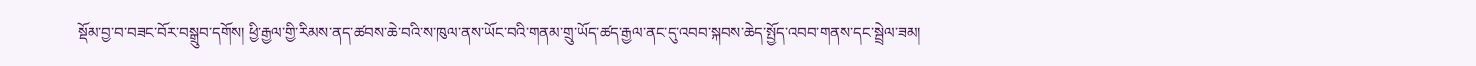སྡོམ་བྱ་བ་བཟང་བོར་བསྒྲུབ་དགོས། ཕྱི་རྒྱལ་གྱི་རིམས་ནད་ཚབས་ཆེ་བའི་ས་ཁུལ་ནས་ཡོང་བའི་གནམ་གྲུ་ཡོད་ཚད་རྒྱལ་ནང་དུ་འབབ་སྐབས་ཆེད་སྤྱོད་འབབ་གནས་དང་སྦྲེལ་ཟམ།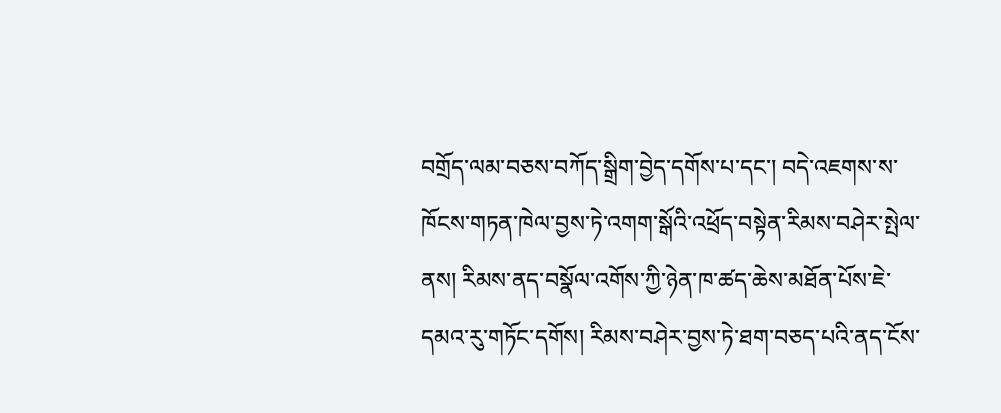བགྲོད་ལམ་བཅས་བཀོད་སྒྲིག་བྱེད་དགོས་པ་དང་། བདེ་འཇགས་ས་ཁོངས་གཏན་ཁེལ་བྱས་ཏེ་འགག་སྒོའི་འཕྲོད་བསྟེན་རིམས་བཤེར་སྤེལ་ནས། རིམས་ནད་བསྣོལ་འགོས་ཀྱི་ཉེན་ཁ་ཚད་ཆེས་མཐོན་པོས་ཇེ་དམའ་རུ་གཏོང་དགོས། རིམས་བཤེར་བྱས་ཏེ་ཐག་བཅད་པའི་ནད་ངོས་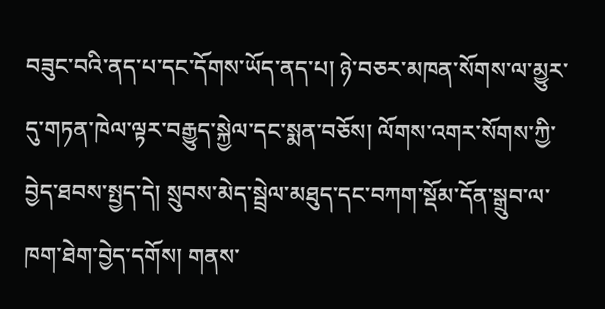བཟུང་བའི་ནད་པ་དང་དོགས་ཡོད་ནད་པ། ཉེ་བཅར་མཁན་སོགས་ལ་མྱུར་དུ་གཏན་ཁེལ་ལྟར་བརྒྱུད་སྐྱེལ་དང་སྨན་བཅོས། ལོགས་འགར་སོགས་ཀྱི་བྱེད་ཐབས་སྤྱད་དེ། སྲུབས་མེད་སྦྲེལ་མཐུད་དང་བཀག་སྡོམ་དོན་སྒྲུབ་ལ་ཁག་ཐེག་བྱེད་དགོས། གནས་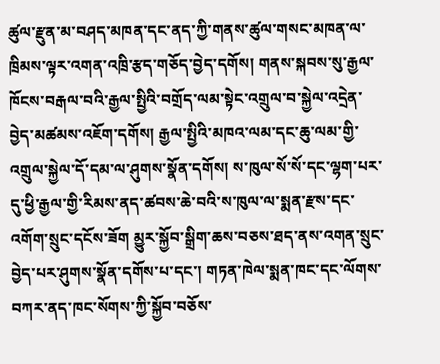ཚུལ་རྫུན་མ་བཤད་མཁན་དང་ནད་ཀྱི་གནས་ཚུལ་གསང་མཁན་ལ་ཁྲིམས་ལྟར་འགན་འཁྲི་རྩད་གཅོད་བྱེད་དགོས། གནས་སྐབས་སུ་རྒྱལ་ཁོངས་བརྒལ་བའི་རྒྱལ་སྤྱིའི་བགྲོད་ལམ་སྟེང་འགྲུལ་བ་སྐྱེལ་འདྲེན་བྱེད་མཚམས་འཇོག་དགོས། རྒྱལ་སྤྱིའི་མཁའ་ལམ་དང་ཆུ་ལམ་གྱི་འགྲུལ་སྐྱེལ་དོ་དམ་ལ་ཤུགས་སྣོན་དགོས། ས་ཁུལ་སོ་སོ་དང་ལྷག་པར་དུ་ཕྱི་རྒྱལ་གྱི་རིམས་ནད་ཚབས་ཆེ་བའི་ས་ཁུལ་ལ་སྨན་རྫས་དང་འགོག་སྲུང་དངོས་ཟོག མྱུར་སྐྱོབ་སྒྲིག་ཆས་བཅས་ཐད་ནས་འགན་སྲུང་བྱེད་པར་ཤུགས་སྣོན་དགོས་པ་དང་། གཏན་ཁེལ་སྨན་ཁང་དང་ལོགས་བཀར་ནད་ཁང་སོགས་ཀྱི་སྐྱོབ་བཅོས་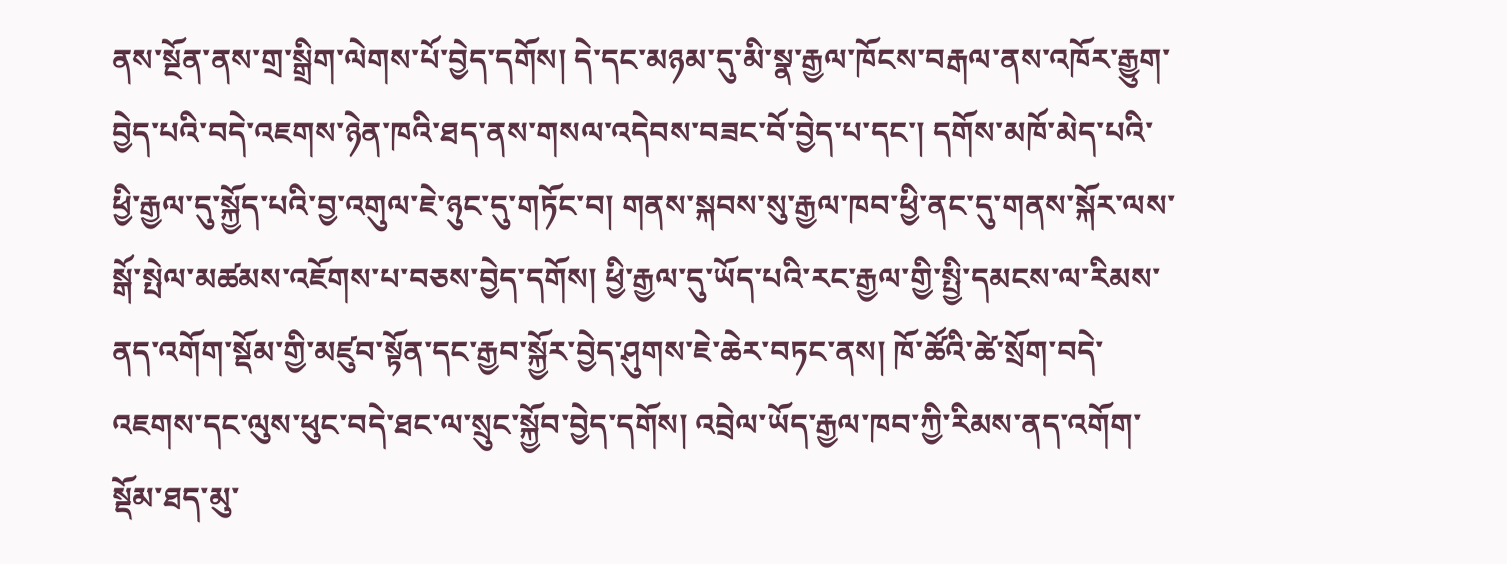ནས་སྔོན་ནས་གྲ་སྒྲིག་ལེགས་པོ་བྱེད་དགོས། དེ་དང་མཉམ་དུ་མི་སྣ་རྒྱལ་ཁོངས་བརྒལ་ནས་འཁོར་རྒྱུག་བྱེད་པའི་བདེ་འཇགས་ཉེན་ཁའི་ཐད་ནས་གསལ་འདེབས་བཟང་བོ་བྱེད་པ་དང་། དགོས་མཁོ་མེད་པའི་ཕྱི་རྒྱལ་དུ་སྐྱོད་པའི་བྱ་འགུལ་ཇེ་ཉུང་དུ་གཏོང་བ། གནས་སྐབས་སུ་རྒྱལ་ཁབ་ཕྱི་ནང་དུ་གནས་སྐོར་ལས་སྒོ་སྤེལ་མཚམས་འཇོགས་པ་བཅས་བྱེད་དགོས། ཕྱི་རྒྱལ་དུ་ཡོད་པའི་རང་རྒྱལ་གྱི་སྤྱི་དམངས་ལ་རིམས་ནད་འགོག་སྡོམ་གྱི་མཛུབ་སྟོན་དང་རྒྱབ་སྐྱོར་བྱེད་ཤུགས་ཇེ་ཆེར་བཏང་ནས། ཁོ་ཚོའི་ཚེ་སྲོག་བདེ་འཇགས་དང་ལུས་ཕུང་བདེ་ཐང་ལ་སྲུང་སྐྱོབ་བྱེད་དགོས། འབྲེལ་ཡོད་རྒྱལ་ཁབ་ཀྱི་རིམས་ནད་འགོག་སྡོམ་ཐད་མུ་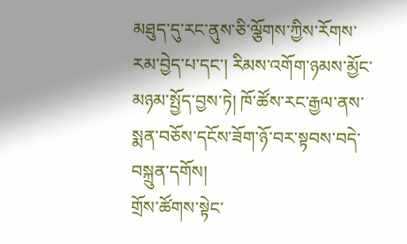མཐུད་དུ་རང་ནུས་ཅི་ལྕོགས་ཀྱིས་རོགས་རམ་བྱེད་པ་དང་། རིམས་འགོག་ཉམས་མྱོང་མཉམ་སྤྱོད་བྱས་ཏེ། ཁོ་ཚོས་རང་རྒྱལ་ནས་སྨན་བཅོས་དངོས་ཟོག་ཉོ་བར་སྟབས་བདེ་བསྐྲུན་དགོས།
གྲོས་ཚོགས་སྟེང་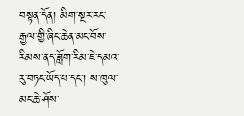བསྟན་དོན། མིག་སྔར་རང་རྒྱལ་གྱི་ཞིང་ཆེན་མང་བོས་རིམས་ནད་ཟློག་རིམ་ཇེ་དམའ་རུ་བཏང་ཡོད་པ་དང་། ས་ཁུལ་མང་ཆེ་ཤོས་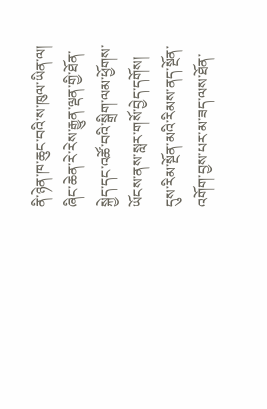ནི་ཉེན་ཁ་ཆུང་བའི་ས་ཁུལ་ཡིན་ལ། ཞིང་ཆེན་རེ་རེས་རྒྱུན་ལྡན་གྱི་ཐོན་སྐྱེད་དང་འཚོ་བའི་སྒྲིག་ལམ་ཕྱོགས་ཡོངས་ནས་སླར་གསོ་བྱེད་དགོས། དུས་རིམ་སྔོན་མའི་རིམས་ནད་སྔོན་འགོག་བྱས་པར་མ་ཟད་ལས་ཐོན་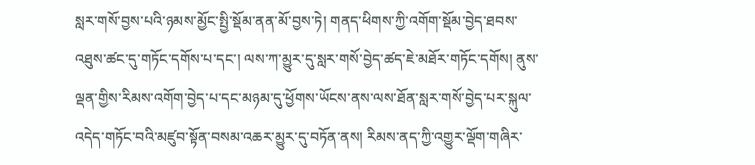སླར་གསོ་བྱས་པའི་ཉམས་མྱོང་སྤྱི་སྡོམ་ནན་མོ་བྱས་ཏེ། གནད་ཕིགས་ཀྱི་འགོག་སྡོམ་བྱེད་ཐབས་འཐུས་ཚང་དུ་གཏོང་དགོས་པ་དང་། ལས་ཀ་མྱུར་དུ་སླར་གསོ་བྱེད་ཚད་ཇེ་མཐོར་གཏོང་དགོས། ནུས་ལྡན་གྱིས་རིམས་འགོག་བྱེད་པ་དང་མཉམ་དུ་ཕྱོགས་ཡོངས་ནས་ལས་ཐོན་སླར་གསོ་བྱེད་པར་སྐུལ་འདེད་གཏོང་བའི་མཛུབ་སྟོན་བསམ་འཆར་མྱུར་དུ་བཏོན་ནས། རིམས་ནད་ཀྱི་འགྱུར་ལྡོག་གཞིར་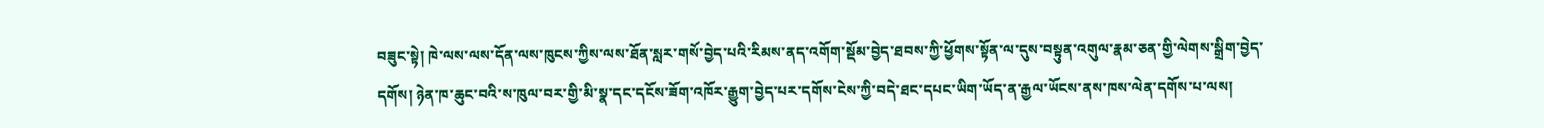བཟུང་སྟེ། ཁེ་ལས་ལས་དོན་ལས་ཁུངས་ཀྱིས་ལས་ཐོན་སླར་གསོ་བྱེད་པའི་རིམས་ནད་འགོག་སྡོམ་བྱེད་ཐབས་ཀྱི་ཕྱོགས་སྟོན་ལ་དུས་བསྟུན་འགུལ་རྣམ་ཅན་གྱི་ལེགས་སྒྲིག་བྱེད་དགོས། ཉེན་ཁ་ཆུང་བའི་ས་ཁུལ་བར་གྱི་མི་སྣ་དང་དངོས་ཟོག་འཁོར་རྒྱུག་བྱེད་པར་དགོས་ངེས་ཀྱི་བདེ་ཐང་དཔང་ཡིག་ཡོད་ན་རྒྱལ་ཡོངས་ནས་ཁས་ལེན་དགོས་པ་ལས།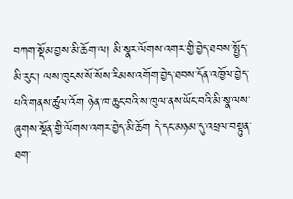བཀག་སྡོམ་བྱས་མི་ཆོག་ལ། མི་སྣར་ལོགས་འགར་གྱི་བྱེད་ཐབས་སྤྱོད་མི་རུང་། ལས་ཁུངས་སོ་སོས་རིམས་འགོག་བྱེད་ཐབས་དོན་འཁྱོལ་བྱེད་པའི་གནས་ཚུལ་འོག ཉེན་ཁ་ཆུང་བའི་ས་ཁུལ་ནས་ཡོང་བའི་མི་སྣ་ལས་ཞུགས་སྔོན་གྱི་ལོགས་འགར་བྱེད་མི་ཆོག དེ་དང་མཉམ་དུ་འཕྲལ་བསྟུན་ཐག་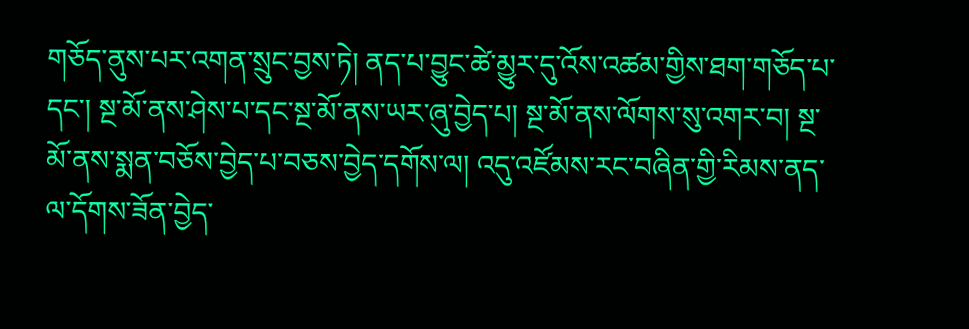གཅོད་ནུས་པར་འགན་སྲུང་བྱས་ཏེ། ནད་པ་བྱུང་ཚེ་མྱུར་དུ་འོས་འཚམ་གྱིས་ཐག་གཅོད་པ་དང་། སྔ་མོ་ནས་ཤེས་པ་དང་སྔ་མོ་ནས་ཡར་ཞུ་བྱེད་པ། སྔ་མོ་ནས་ལོགས་སུ་འགར་བ། སྔ་མོ་ནས་སྨན་བཅོས་བྱེད་པ་བཅས་བྱེད་དགོས་ལ། འདུ་འཛོམས་རང་བཞིན་གྱི་རིམས་ནད་ལ་དོགས་ཟོན་བྱེད་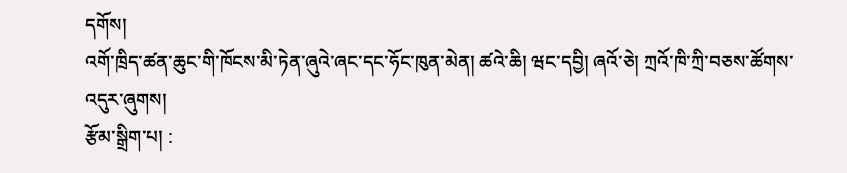དགོས།
འགོ་ཁྲིད་ཚན་ཆུང་གི་ཁོངས་མི་ཏེན་ཞུའེ་ཞང་དང་ཧོང་ཁུན་མེན། ཚའེ་ཆི། ཝང་དབྱི། ཞའོ་ཅེ། ཀྲའོ་ཁི་ཀྲི་བཅས་ཚོགས་འདུར་ཞུགས།
རྩོམ་སྒྲིག་པ། :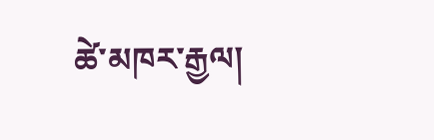ཚེ་མཁར་རྒྱལ།